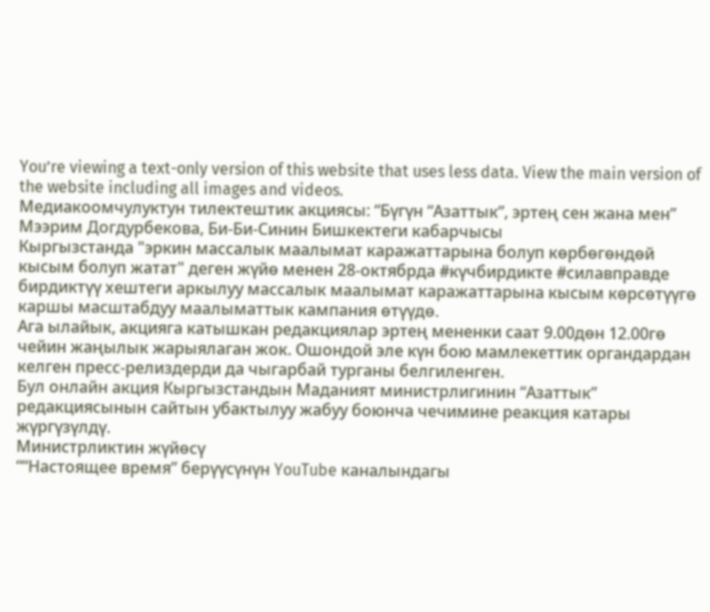You’re viewing a text-only version of this website that uses less data. View the main version of the website including all images and videos.
Медиакоомчулуктун тилектештик акциясы: “Бүгүн “Азаттык”, эртең сен жана мен”
Мээрим Догдурбекова, Би-Би-Синин Бишкектеги кабарчысы
Кыргызстанда "эркин массалык маалымат каражаттарына болуп көрбөгөндөй кысым болуп жатат" деген жүйө менен 28-октябрда #күчбирдикте #силавправде бирдиктүү хештеги аркылуу массалык маалымат каражаттарына кысым көрсөтүүгө каршы масштабдуу маалыматтык кампания өтүүдө.
Ага ылайык, акцияга катышкан редакциялар эртең мененки саат 9.00дөн 12.00гө чейин жаңылык жарыялаган жок. Ошондой эле күн бою мамлекеттик органдардан келген пресс-релиздерди да чыгарбай турганы белгиленген.
Бул онлайн акция Кыргызстандын Маданият министрлигинин “Азаттык” редакциясынын сайтын убактылуу жабуу боюнча чечимине реакция катары жүргүзүлдү.
Министрликтин жүйөсү
““Настоящее время” берүүсүнүн YouTube каналындагы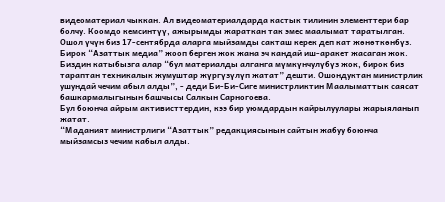видеоматериал чыккан. Ал видеоматериалдарда кастык тилинин элементтери бар болчу. Коомдо кемсинтүү, ажырымды жараткан так эмес маалымат таратылган. Ошол үчүн биз 17-сентябрда аларга мыйзамды сакташ керек деп кат жөнөткөнбүз. Бирок “Азаттык медиа” жооп берген жок жана эч кандай иш-аракет жасаган жок. Биздин катыбызга алар “бул материалды алганга мүмкүнчулүбүз жок, бирок биз тараптан техникалык жумуштар жүргүзүлүп жатат” дешти. Ошондуктан министрлик ушундай чечим абыл алды”, - деди Би-Би-Сиге министрликтин Маалыматтык саясат башкармалыгынын башчысы Салкын Сарногоева.
Бул боюнча айрым активисттердин, кээ бир уюмдардын кайрылуулары жарыяланып жатат.
“Маданият министрлиги “Азаттык” редакциясынын сайтын жабуу боюнча мыйзамсыз чечим кабыл алды.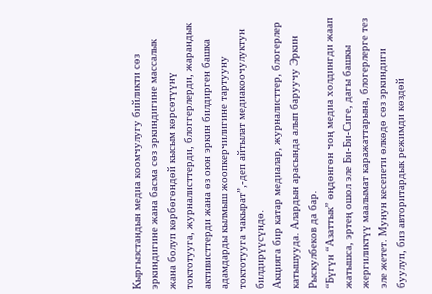Кыргызстандын медиа коомчулугу бийликти сөз эркиндигине жана басма сөз эркиндигине массалык жана болуп көрбөгөндөй кысым көрсөтүүнү токтотууга, журналисттерди, блоггерлерди, жарандык активисттерди жана өз оюн эркин билдирген башка адамдарды кылмыш жоопкерчилигине тартууну токтотууга чакырат”,-деп айтылат медиакоочулуктун билдирүүсүндө.
Акцияга бир катар медиалар, журналисттер, блогерлер катышууда. Алардын арасында алып баруучу Эркин Рыскулбеков да бар.
“Бүгүн “Азаттык” өңдөнгөн чоң медиа холдингди жаап жатышса, эртең ошол эле Би-Би-Сиге, дагы башкы жергиликтүү маалымат каражаттарына, блогерлерге тез эле жетет. Мунун кесепети өлкөдө сөз эркиндиги буулуп, биз авторитардык режимди көздөй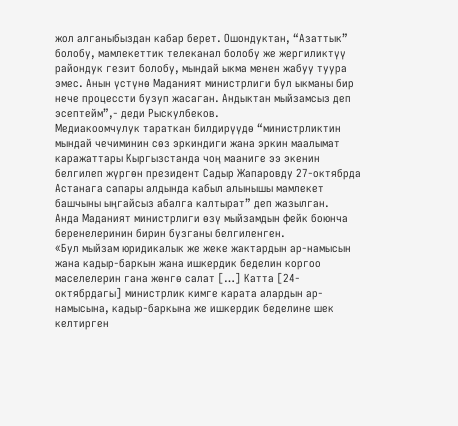жол алганыбыздан кабар берет. Ошондуктан, “Азаттык” болобу, мамлекеттик телеканал болобу же жергиликтүү райондук гезит болобу, мындай ыкма менен жабуу туура эмес. Анын үстүнө Маданият министрлиги бул ыкманы бир нече процессти бузуп жасаган. Андыктан мыйзамсыз деп эсептейм”,- деди Рыскулбеков.
Медиакоомчулук тараткан билдирүүдө “министрликтин мындай чечиминин сөз эркиндиги жана эркин маалымат каражаттары Кыргызстанда чоң мааниге ээ экенин белгилеп жүргөн президент Садыр Жапаровду 27-октябрда Астанага сапары алдында кабыл алынышы мамлекет башчыны ыңгайсыз абалга калтырат” деп жазылган.
Анда Маданият министрлиги өзү мыйзамдын фейк боюнча беренелеринин бирин бузганы белгиленген.
«Бул мыйзам юридикалык же жеке жактардын ар-намысын жана кадыр-баркын жана ишкердик беделин коргоо маселелерин гана жөнгө салат […] Катта [24-октябрдагы] министрлик кимге карата алардын ар-намысына, кадыр-баркына же ишкердик беделине шек келтирген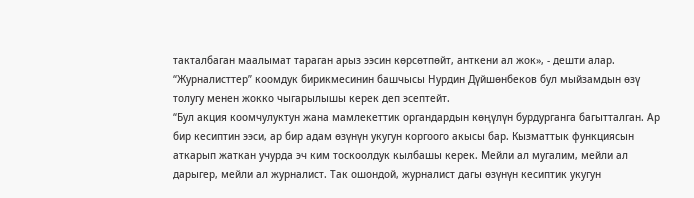такталбаган маалымат тараган арыз ээсин көрсөтпөйт, анткени ал жок», - дешти алар.
“Журналисттер” коомдук бирикмесинин башчысы Нурдин Дүйшөнбеков бул мыйзамдын өзү толугу менен жокко чыгарылышы керек деп эсептейт.
“Бул акция коомчулуктун жана мамлекеттик органдардын көңүлүн бурдурганга багытталган. Ар бир кесиптин ээси, ар бир адам өзүнүн укугун коргоого акысы бар. Кызматтык функциясын аткарып жаткан учурда эч ким тоскоолдук кылбашы керек. Мейли ал мугалим, мейли ал дарыгер, мейли ал журналист. Так ошондой, журналист дагы өзүнүн кесиптик укугун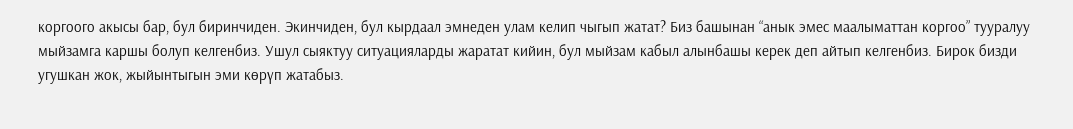коргоого акысы бар, бул биринчиден. Экинчиден, бул кырдаал эмнеден улам келип чыгып жатат? Биз башынан “анык эмес маалыматтан коргоо” тууралуу мыйзамга каршы болуп келгенбиз. Ушул сыяктуу ситуацияларды жаратат кийин, бул мыйзам кабыл алынбашы керек деп айтып келгенбиз. Бирок бизди угушкан жок, жыйынтыгын эми көрүп жатабыз.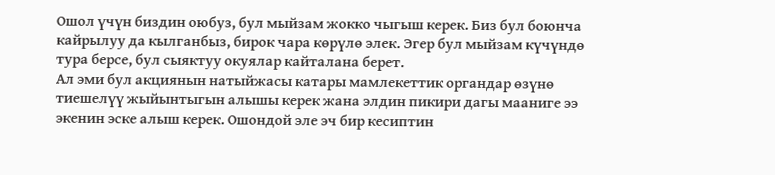Ошол үчүн биздин оюбуз, бул мыйзам жокко чыгыш керек. Биз бул боюнча кайрылуу да кылганбыз, бирок чара көрүлө элек. Эгер бул мыйзам күчүндө тура берсе, бул сыяктуу окуялар кайталана берет.
Ал эми бул акциянын натыйжасы катары мамлекеттик органдар өзүнө тиешелүү жыйынтыгын алышы керек жана элдин пикири дагы мааниге ээ экенин эске алыш керек. Ошондой эле эч бир кесиптин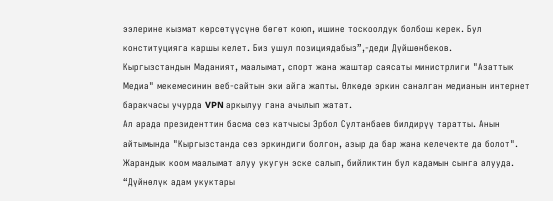ээлерине кызмат көрсөтүүсүнө бөгөт коюп, ишине тоскоолдук болбош керек. Бул конституцияга каршы келет. Биз ушул позициядабыз”,-деди Дүйшөнбеков.
Кыргызстандын Маданият, маалымат, спорт жана жаштар саясаты министрлиги "Азаттык Медиа" мекемесинин веб-сайтын эки айга жапты. Өлкөдө эркин саналган медианын интернет баракчасы учурда VPN аркылуу гана ачылып жатат.
Ал арада президенттин басма сөз катчысы Эрбол Султанбаев билдирүү таратты. Анын айтымында "Кыргызстанда сөз эркиндиги болгон, азыр да бар жана келечекте да болот".
Жарандык коом маалымат алуу укугун эске салып, бийликтин бул кадамын сынга алууда.
“Дүйнөлүк адам укуктары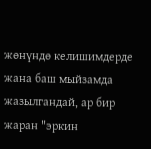жөнүндө келишимдерде жана баш мыйзамда жазылгандай, ар бир жаран "эркин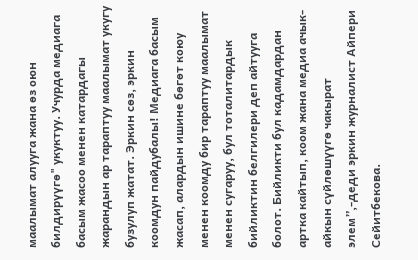маалымат алууга жана өз оюн билдирүүгө" укуктуу. Учурда медиага басым жасоо менен катардагы жарандын ар тараптуу маалымат укугу бузулуп жатат. Эркин сөз, эркин коомдун пайдубалы! Медиага басым жасап, алардын ишине бөгөт коюу менен коомду бир тараптуу маалымат менен сугаруу, бул тоталитардык бийликтин белгилери деп айтууга болот. Бийликти бул кадамдардан артка кайтып, коом жана медиа ачык-айкын сүйлөшүүгө чакырат элем”,-деди эркин журналист Айпери Сейитбекова.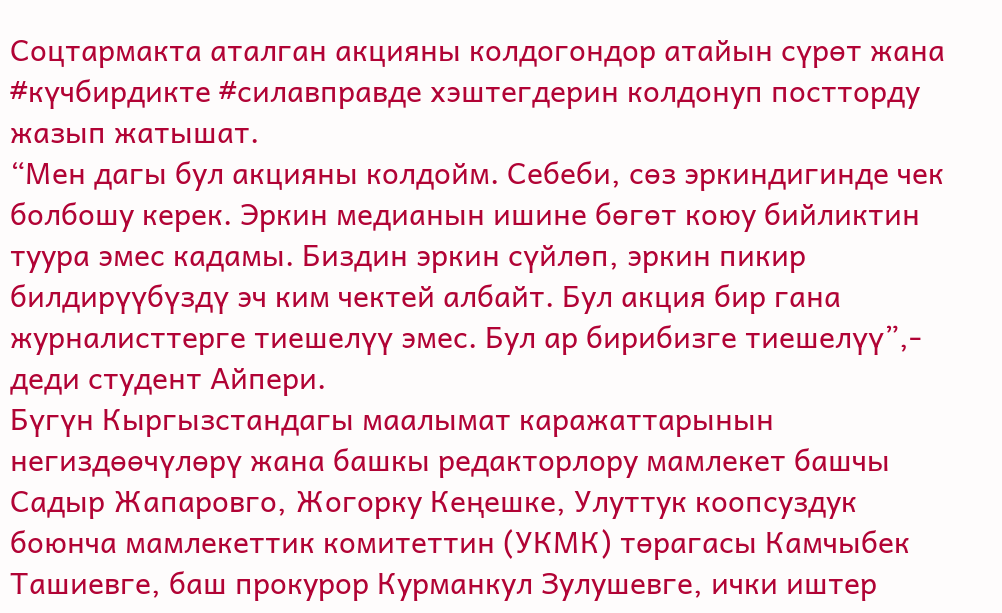Соцтармакта аталган акцияны колдогондор атайын сүрөт жана #күчбирдикте #силавправде хэштегдерин колдонуп постторду жазып жатышат.
“Мен дагы бул акцияны колдойм. Себеби, сөз эркиндигинде чек болбошу керек. Эркин медианын ишине бөгөт коюу бийликтин туура эмес кадамы. Биздин эркин сүйлөп, эркин пикир билдирүүбүздү эч ким чектей албайт. Бул акция бир гана журналисттерге тиешелүү эмес. Бул ар бирибизге тиешелүү”,- деди студент Айпери.
Бүгүн Кыргызстандагы маалымат каражаттарынын негиздөөчүлөрү жана башкы редакторлору мамлекет башчы Садыр Жапаровго, Жогорку Кеңешке, Улуттук коопсуздук боюнча мамлекеттик комитеттин (УКМК) төрагасы Камчыбек Ташиевге, баш прокурор Курманкул Зулушевге, ички иштер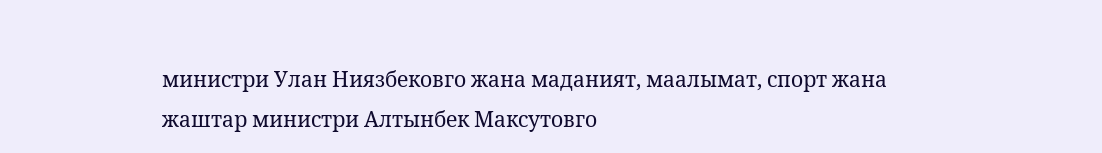министри Улан Ниязбековго жана маданият, маалымат, спорт жана жаштар министри Алтынбек Максутовго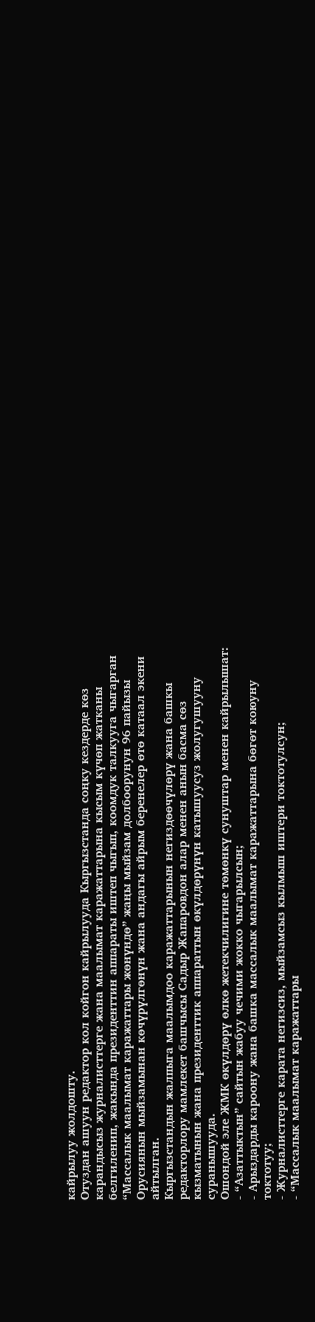кайрылуу жолдошту.
Отуздан ашуун редактор кол койгон кайрылууда Кыргызстанда соңку кездерде көз карандысыз журналисттерге жана маалымат каражаттарына кысым күчөп жатканы белгиленип, жакында президенттин аппараты иштеп чыгып, коомдук талкууга чыгарган “Массалык маалымат каражаттары жөнүндө” жаңы мыйзам долбоорунун 96 пайызы Орусиянын мыйзамынан көчүрүлгөнүн жана андагы айрым беренелер өтө катаал экени айтылган.
Кыргызстандын жалпыга маалымдоо каражаттарынын негиздөөчүлөрү жана башкы редакторлору мамлекет башчысы Садыр Жапаровдон алар менен анын басма сөз кызматынын жана президенттик аппараттын өкүлдөрүнүн катышуусуз жолугушууну суранышууда.
Ошондой эле ЖМК өкүлдөрү өлкө жетекчилигине төмөнкү сунуштар менен кайрылышат:
- “Азаттыктын” сайтын жабуу чечими жокко чыгарылсын;
- Арыздарды кароону жана башка массалык маалымат каражаттарына бөгөт коюуну токтотуу;
- Журналисттерге карата негизсиз, мыйзамсыз кылмыш иштери токтотулсун;
- “Массалык маалымат каражаттары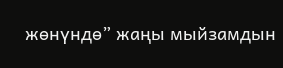жөнүндө” жаңы мыйзамдын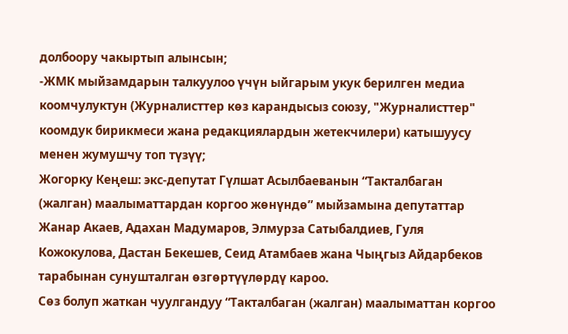долбоору чакыртып алынсын;
-ЖМК мыйзамдарын талкуулоо үчүн ыйгарым укук берилген медиа коомчулуктун (Журналисттер көз карандысыз союзу, "Журналисттер" коомдук бирикмеси жана редакциялардын жетекчилери) катышуусу менен жумушчу топ түзүү;
Жогорку Кеңеш: экс-депутат Гүлшат Асылбаеванын “Такталбаган (жалган) маалыматтардан коргоо жөнүндө” мыйзамына депутаттар Жанар Акаев, Адахан Мадумаров, Элмурза Сатыбалдиев, Гуля Кожокулова, Дастан Бекешев, Сеид Атамбаев жана Чыңгыз Айдарбеков тарабынан сунушталган өзгөртүүлөрдү кароо.
Сөз болуп жаткан чуулгандуу “Такталбаган (жалган) маалыматтан коргоо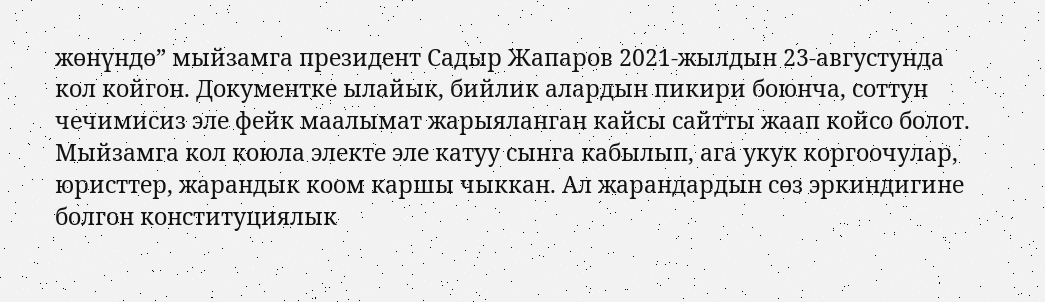жөнүндө” мыйзамга президент Садыр Жапаров 2021-жылдын 23-августунда кол койгон. Документке ылайык, бийлик алардын пикири боюнча, соттун чечимисиз эле фейк маалымат жарыяланган кайсы сайтты жаап койсо болот.
Мыйзамга кол коюла электе эле катуу сынга кабылып, ага укук коргоочулар, юристтер, жарандык коом каршы чыккан. Ал жарандардын сөз эркиндигине болгон конституциялык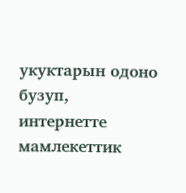укуктарын одоно бузуп, интернетте мамлекеттик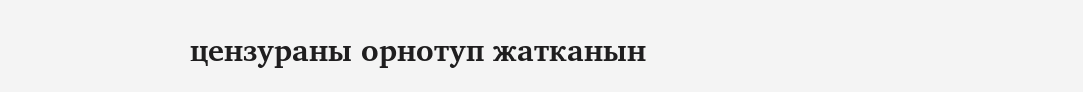цензураны орнотуп жатканын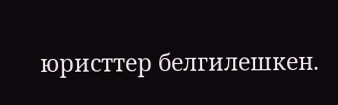юристтер белгилешкен.